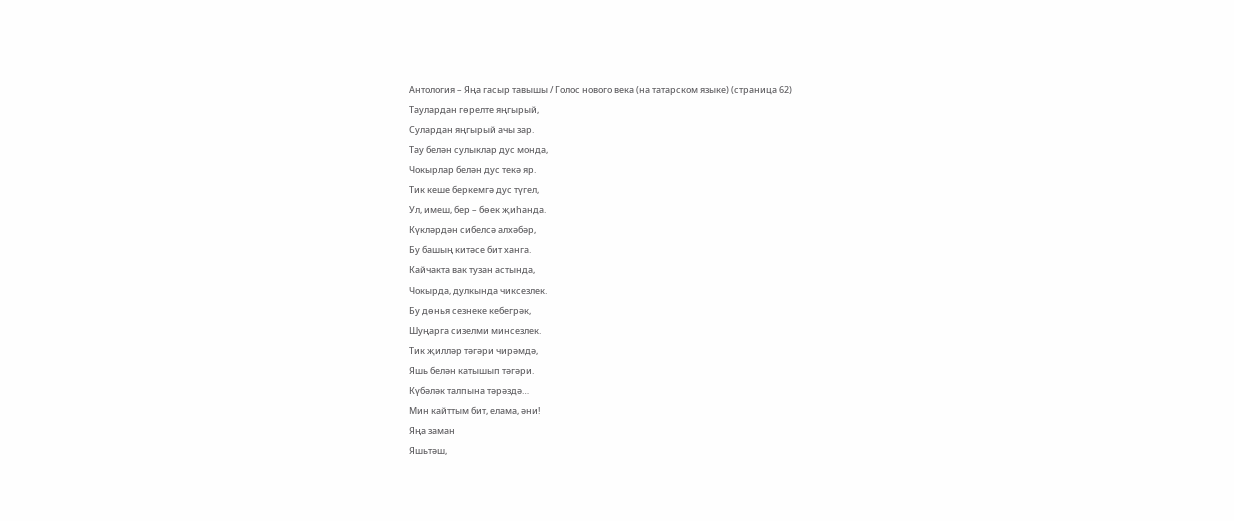Антология – Яңа гасыр тавышы / Голос нового века (на татарском языке) (страница 62)
Таулардан гөрелте яңгырый,
Сулардан яңгырый ачы зар.
Тау белән сулыклар дус монда,
Чокырлар белән дус текә яр.
Тик кеше беркемгә дус түгел,
Ул, имеш, бер – бөек җиһанда.
Күкләрдән сибелсә алхәбәр,
Бу башың китәсе бит ханга.
Кайчакта вак тузан астында,
Чокырда, дулкында чиксезлек.
Бу дөнья сезнеке кебегрәк,
Шуңарга сизелми минсезлек.
Тик җилләр тәгәри чирәмдә,
Яшь белән катышып тәгәри.
Күбәләк талпына тәрәздә…
Мин кайттым бит, елама, әни!
Яңа заман
Яшьтәш,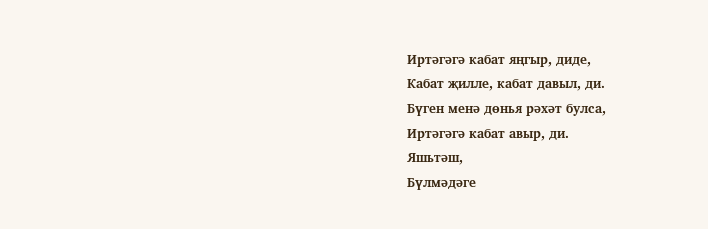Иртәгәгә кабат яңгыр, диде,
Кабат җилле, кабат давыл, ди.
Бүген менә дөнья рәхәт булса,
Иртәгәгә кабат авыр, ди.
Яшьтәш,
Бүлмәдәге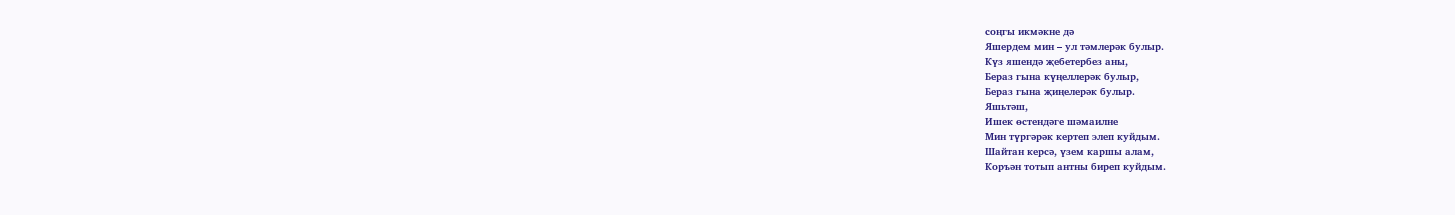соңгы икмәкне дә
Яшердем мин – ул тәмлерәк булыр.
Күз яшендә җебетербез аны,
Бераз гына күңеллерәк булыр,
Бераз гына җиңелерәк булыр.
Яшьтәш,
Ишек өстендәге шәмаилне
Мин түргәрәк кертеп элеп куйдым.
Шайтан керсә, үзем каршы алам,
Коръән тотып антны биреп куйдым.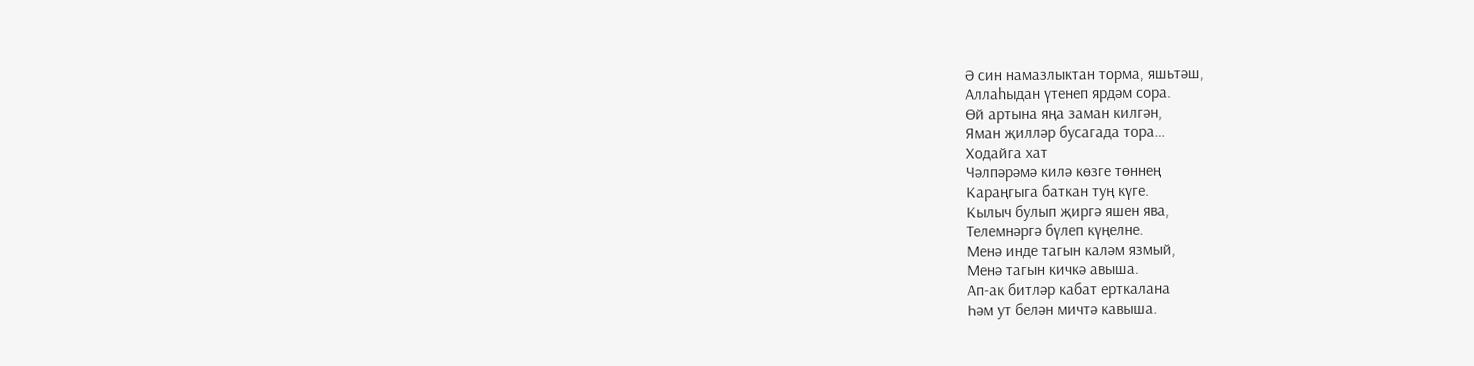Ә син намазлыктан торма, яшьтәш,
Аллаһыдан үтенеп ярдәм сора.
Өй артына яңа заман килгән,
Яман җилләр бусагада тора…
Ходайга хат
Чәлпәрәмә килә көзге төннең
Караңгыга баткан туң күге.
Кылыч булып җиргә яшен ява,
Телемнәргә бүлеп күңелне.
Менә инде тагын каләм язмый,
Менә тагын кичкә авыша.
Ап-ак битләр кабат ерткалана
Һәм ут белән мичтә кавыша.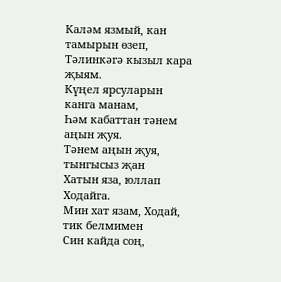Каләм язмый, кан тамырын өзеп,
Тәлинкәгә кызыл кара җыям.
Күңел ярсуларын канга манам,
Һәм кабаттан тәнем аңын җуя.
Тәнем аңын җуя, тынгысыз җан
Хатын яза, юллап Ходайга.
Мин хат язам, Ходай, тик белмимен
Син кайда соң,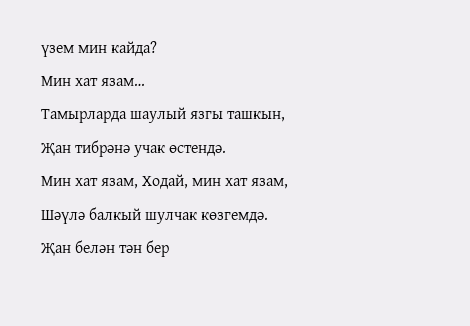үзем мин кайда?
Мин хат язам…
Тамырларда шаулый язгы ташкын,
Җан тибрәнә учак өстендә.
Мин хат язам, Ходай, мин хат язам,
Шәүлә балкый шулчак көзгемдә.
Җан белән тән бер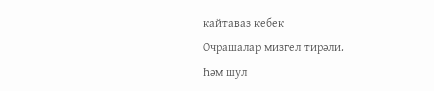кайтаваз кебек
Очрашалар мизгел тирәли.
Һәм шул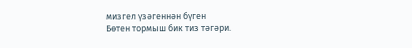мизгел үзәгеннән бүген
Бөтен тормыш бик тиз тәгәри.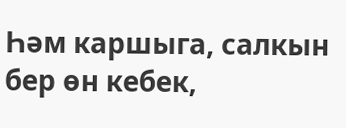Һәм каршыга, салкын бер өн кебек,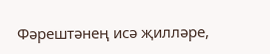Фәрештәнең исә җилләре,